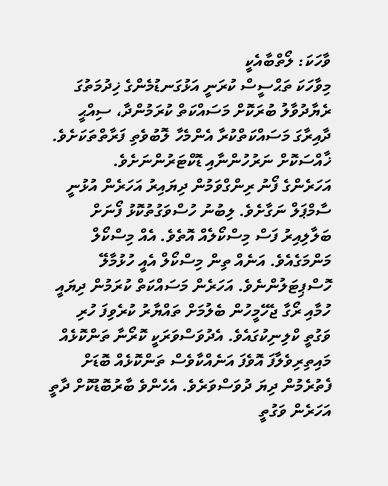ވާހަކަ: ލޯތްބާއެކީ
މިވާހަކަ ތަޙްސީސް ކުރަނީ އަޅުގަނޑުމެންގެ ޚިދުމަތުގަ ރެޔާދުވާލު ބުރަކޮށް މަސައްކަތް ކުރަމުންދާ، ސިއްޙީ ދާއިރާގަ މަސައްކަތްކުރާ އެންމެހާ ލޮބުވެތި ފަރާތްތަކަށެވެ. ޚާއްސަކޮށް ނަރުހުންނާއި ޑޮކްޓަރުންނަށެވެ.
އަހަރެންގެ ފޯނު ރިންގްވަމުން ދިޔައިރު އަހަރެން އުޅުނީ ސާމްޕަލް ނަގާށެވެ. ލިބުނު ހުސްވަގުތުކޮޅު ފޯނަށް ބަލާލިއިރު ފަސް މިސްކޯލެއް އޮތެވެ. އެއް މިސްކޯލް މަންމަގެއެވެ. އަނެއް ތިން މިސްކޯލް އެއީ ހުޅުމާލޭ ހޮސްޕިޓަލުންނެވެ. އަހަރެން މަސައްކަތް ކުރަމުން ދިޔައީ ހުމާއި ރޯގާ ޖެހޭމީހުން ބެލުމަށް ތައްޔާރު ކުރެވިފަ ހުރި ވަގުތީ ކްލިނިކުގައެވެ. އެދުވަސްވަރަކީ ކޮރޯނާ ތަންކޮޅެއް މައިތިރިވެލާފަ އޮވެފަ އަނެއްކާވެސް ތަންކޮޅެއް ބޮޑަށް ފެތުރެމުން ދިޔަ ދުވަސްވަރެވެ. އެހެންވެ ބާރުބޮޑުކޮށް ދާތީ އަހަރެން ވަގުތީ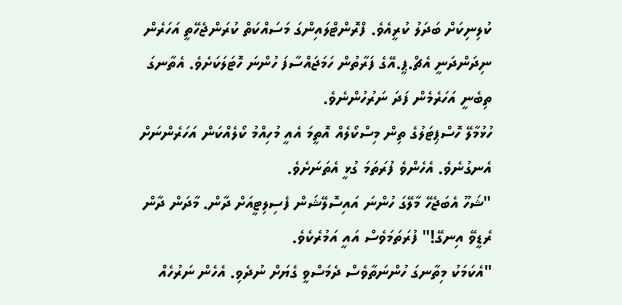ކުލިނިކަށް ބަދަލު ކުރީއެވެ. ފްރޮންޓްލައިންގަ މަސައްކަތް ކުރަންޖެހޭތީ އަހަރެން ނިދަންދަނީ އެޗް.ޕީ.އޭގެ ފަރާތުން ހަމަޖައްސާފަ ހުންނަ ހޮޓަލަކަށެވެ. އެތާނގަ ތިބެނީ އަހަރެމެން ފަދަ ނަރުހުންނެވެ.
ހުޅުމާލޭ ހޮސްޕިޓަލުގެ ތިން މިސްކޯލެއް އޮތީމަ އެއީ މުހިއްމު ކޯލެއްކަން އަހަރެންނަށް އެނގުނެވެ. އެހެންވެ ފުރަތަމަ ގުޅީ އެތަނަށެވެ.
"ޝަހޫ އެބަޖެހޭ މާލޭގަ ހުންނަ އައިސޮލޭޝަން ފެސިލިޓީއަށް ދާން. މާދަން ދާން ރެޑީވޭ އިނގޭ!" ފުރަތަމަވެސް އައީ އަމުރެކެވެ.
"އެކަމަކު މިތާނގަ ހުންނަތާވެސް ދެމަސްވީ ގެޔަށް ނުދެވި. އެހެން ނަރުހެއް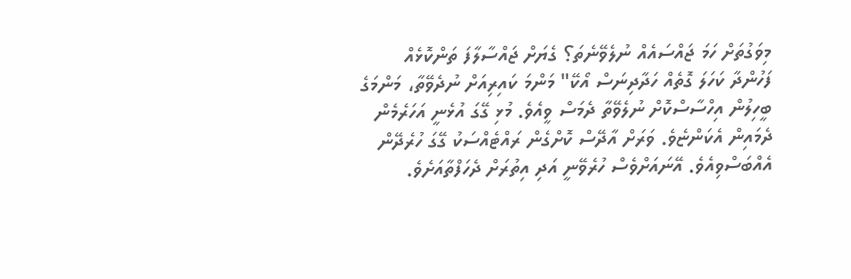މިވަގުތަށް ހަމަ ޖައްސައެއް ނުލެވޭނެތަ؟ ގެޔަށް ޖައްސާލާފަ ތަންކޮޅެއް ފަހުންދާ ކަހަލަ ގޮތެއް ހަދާދިނަސް އޯކޭ" މަންމަ ކައިރިއަށް ނުދެވޭތާ، މަންމަގެ ބީހިލުން އިހްސާސްކޮށް ނުލެވޭތާ ދެމަސް ވީއެވެ. މުޅި ގޭގަ އުޅެނީ އަހަރެމެން ދެމައިން އެކަންޏެވެ. ވަރަށް އާދޭސް ކޮށްގެން ރައްޓެއްސަކު ގޭގަ ހުރެދޭން އެއްބަސްވިއެވެ. އޭނައަށްވެސް ހުރެވޭނީ އަދި އިތުރަށް ދެހަފްތާއަށެވެ.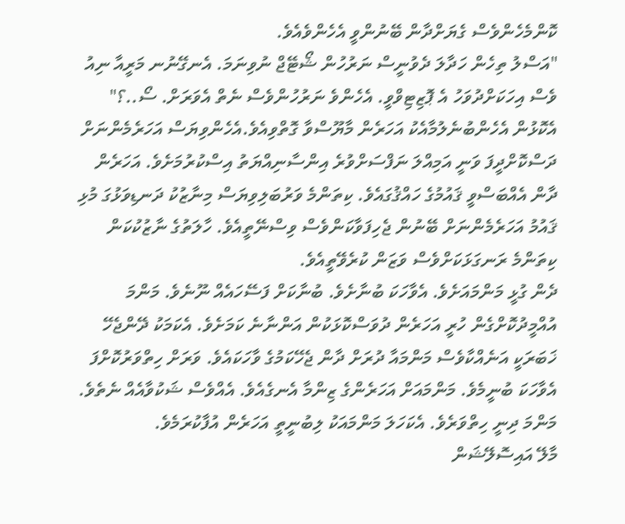ކޮންމެހެންވެސް ގެޔަށްދާން ބޭނުންވީ އެހެންވެއެވެ.
"އަސްލު ތިހެން ހަދާލަ ދެވުނީސް ނަރުހުން ޝޯޓޭޖް ނުވިނަމަ. އެނގޭނުނ މަރީއާ ނިއު ވެސް އިހަކަށްދުވަހު އެ ޕޮޒިޓިވްވީ. އެހެންވެ ނަރުހުންވެސް ނެތް އެވަރަށް. ސޯ..؟" އެކޮޅުން އެހެންބުނެލުމާއެކު އަހަރެން މާޔޫސްވާ ގޮތްވިއެވެ.އެހެންވިޔަސް އަހަރެމެންނަށް ދަސްކޮށްދީފަ ވަނީ އަމިއްލަ ނަފްސަށްވުރެ އިންސާނިއްޔަތު އިސްކުރުމަށެވެ. އަހަރެން ދާން އެއްބަސްވީ ޤައުމުގެ ހައްޤުގައެވެ. ކިތަންމެ ވަރުބަލިވިޔަސް މިނާޒުކު ދަނޑިވަޅުގަ މުޅި ޤައުމު އަހަރެމެންނަށް ބޭނުން ޖެހިފަވާކަންވެސް ވިސްނޭތީއެވެ. ހާލަތުގެ ނާޒުކުކަން ކިތަންމެ ރަނގަޅަކަށްވެސް ވަޒަން ކުރެވޭތީއެވެ.
ދެން ގުޅީ މަންމައަށެވެ. އެވާހަކަ ބުނާށެވެ. ބުނާކަށް ފަސޭހައެއް ނޫނެވެ. މަންމަ އުއްމީދުކޮށްގެން ހުރީ އަހަރެން ދުވަސްކޮޅަކުން އަންނާނެ ކަމަށެވެ. އެކަމަކު ދޭންޖެހޭ ޚަބަރަކީ އަނެއްކާވެސް މަންމައާ ދުރަށް ދާން ޖެހޭކަމުގެ ވާހަކައެވެ. ވަރަށް ހިތްވަރުކޮށްފަ އެވާހަކަ ބުނީމެވެ. މަންމައަށް އަހަރެންގެ ޒިންމާ އެނގެއެވެ. އެއްވެސް ޝަކުވާއެއް ނެތެވެ. މަންމަ ދިނީ ހިތްވަރެވެ. އެކަހަލަ މަންމައަކު ލިބުނީތީ އަހަރެން އުފާކުރަމެވެ.
މާލޭ އައިސޮލޭޝަން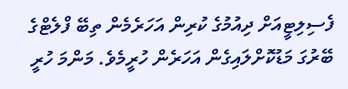ފެސިލިޓީއަށް ދިއުމުގެ ކުރިން އަހަރެމެން ތިބޭ ފްލެޓްގެ ބޭރުގަ މަޑުކޮށްލައިގެން އަހަރެން ހުރީމެވެ. މަންމަ ހުރީ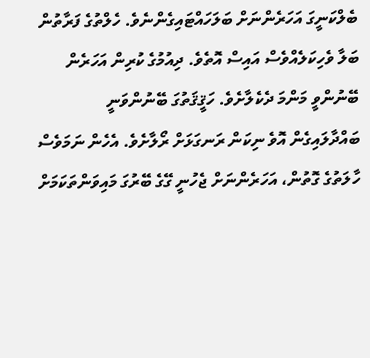ބެލްކަނީގަ އަހަރެންނަށް ބަލަހައްޓައިގެންނެވެ. ހެލްތުގެ ފަރާތުން ބަލާ ވެހިކަލެއްވެސް އައިސް އޮތެވެ. ދިއުމުގެ ކުރިން އަހަރެން ބޭނުންވީ މަންމަ ދެކެލާށެވެ. ހަޤީޤަތުގަ ބޭނުންވަނީ ބައްދާލައިގެން އޮވެ ނިކަން ރަނގަޅަށް ރޯލާށެވެ. އެހެން ނަމަވެސް ހާލަތުގެ ގޮތުން، އަހަރެންނަށް ޖެހުނީ ގޭގެ ބޭރުގަ މައިވަންތަކަމަށް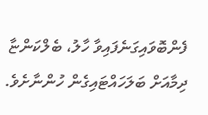ފެންބޮވައިގަނެފައިވާ ހާލު، ބެލްކަންޏާ ދިމާއަށް ބަލަހައްޓައިގެން ހުންނާށެވެ.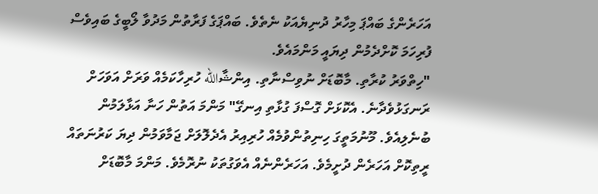އަހަރެންގެ ބައްޕަ މިހާރު ދުނިޔެއަކު ނެތެވެ. ބައްޕަގެ ފަރާތުން މަދުވާ ލޯބީގެ ބައިވެސް ފުރިހަމަ ކޮށްދެމުން ދިޔައީ މަންމައެވެ.
"ހިތްވަރު ކުރާތި. މާބޮޑަށް ނުވިސްނާތި. އިންޝާالله ހުރިހާކަމެއް ވަރަށް އަވަހަށް ރަނގަޅުވެދާނެ. އެކޮޅަށް ގޮސްފަ ގުޅާތި އިނގޭ" މަންމަ އަތުން ހަނާ އަޅާލަމުން ބުނެލިއެވެ. މޫނުމަތީގަ ހިނިތުންވުމެއް ހުރިއިރު އެދެލޮލަށް ޖަމާވަމުން ދިޔަ ކަރުނަތައް ރީތިކޮށް އަހަރެން ދުށީމެވެ. އަހަރެންނެއް އެވަގުތަކު ނުރޮމެވެ. މަންމަ މާބޮޑަށް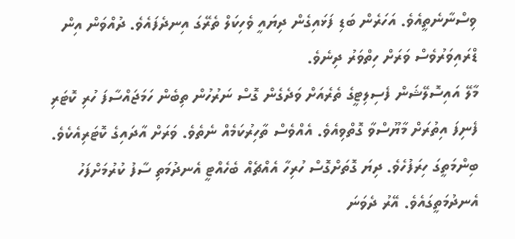ވިސްނާނެތީއެވެ. އަހަރެން ބަޑި ފަޅައިގެން ދިޔައީ ވެހިކަލް ތެރޭގަ އިނދެފައެވެ. ދުއްވަން އިން ޑްރައިވަރުވެސް ވަރަށް ހިތްވަރު ދިނެވެ.
މާލޭ އައިސޮލޭޝަން ފެސިލިޓީގެ ތެރެއަށް ވަދެގެން ގޮސް ނަރުހުން ތިބެން ހަމަޖައްސާފަ ހުރި ކޮޓަރި ފެނިފަ އިތުރަށް މާޔޫސްވާ ގޮތްވިއެވެ. އެއްވެސް ތާހިރުކަމެއް ނެތެވެ. ވަރަށް އާދައިގެ ކޮޓަރިއެކެވެ. ބިންމަތީގަ ހިރަފުހެވެ. ދިޔަ ގޮތަށްގޮސް ހުރިހާ އެއްޗެއް ބެހެއްޓީ އެނދުމަތި ސާފު ކުރުމަށްފަހު އެނދުމަތީގައެވެ. އޭރު ދެވަނަ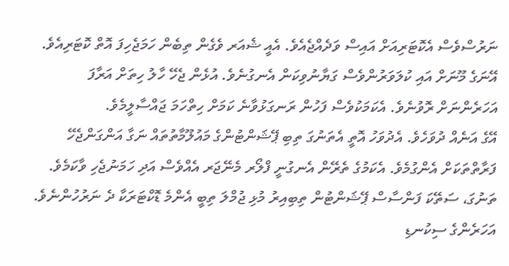ނަރުސްވެސް އެކޮޓަރިއަށް އައިސް ވަދެއްޖެއެވެ. އެއީ ޝެއަރ ވެގެން ތިބެން ހަމަޖެހިފަ އޮތް ކޮޓަރިއެވެ. އޭނަގެ މޫނަށް އައި ކުލަވަރުންވެސް ގަޔާނުވިކަން އެނގުނެވެ. އުޅެން ޖެހޭ ހާލު ހިތަށް އަރާފަ އަހަރެންނަށް ރޮވުނެވެ. އެކަމަކުވެސް ފަހުން ރަނގަޅުވާނެ ކަމަށް ހިތްހަމަ ޖައްސާލީމެވެ.
އޭގެ އަނެއް ދުވަހެވެ. އެދުވަހު އޮތީ އެތަނުގަ ތިބި ޕޭޝަންޓުންގެ މައުލޫމާތުތައް ނަގާ އަންގަންޖެހޭ ފަރާތްތަކަށް އެންގުމެވެ. އެކަމުގެ ތެރޭން އެނގުނީ ފްލޯރ މެނޭޖަރ އެއްވެސް އަދި ހަމަނުޖެހި ވާކަމެވެ. ތަނުގަ، ސަތޭކަ ފަންސާސް ޕޭޝަންޓުން ތިބިއިރު މުޅި ޖުމްލަ ތިބީ އެންމެ ޑޮކްޓަރަކާ ދެ ނަރުހުންނެވެ. އަހަރެންގެ ސިކުނޑި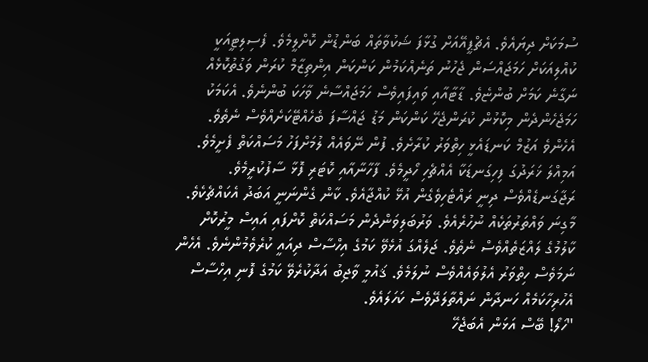ސުމަކަށް ދިޔައެވެ. އެޗްޕީއޭއަށް ގުޅާފަ ޝަކުވާތައް ބަންޑުން ކޮށްލީމެވެ. ފެސިލިޓީއަކީ ކުއްލިއަކަށް ހަމަޖައްސަން ޖެހުނު ތަނެއްކަމުން ކަންކަން އިންތިޒާމް ކުރަން ވަގުތުކޮޅެއް ނަގާނެ ކަމަށް ބުންޏެވެ. ޑާޓާއާއި ވައިފައިވެސް ހަމަޖައްސާނެ ވާހަކަ ބުންނެވެ. އެކަމަކު ހަމަޖެހެންދެން މިކޮޅުން ކުރަންޖެހޭ ކަންކަން މަޑު ޖައްސާފަ ބެހެއްޓޭކަށެއްވެސް ނެތެވެ. އެހެންވެ އަޒުމް ކަނޑައެޅީ ހިތްވަރު ކުރާށެވެ. ފުން ނޭވައެއް ލުމަށްފަހު މަސައްކަތް ފެށީމެވެ.
އަމިއްލަ ޚަރަދުގަ ފިހިގަނޑަކާ އެއްޗެހި ހޯދީމެވެ. ފާހާނާއާއި ކޮޓަރި ފޮޅާ ސާފުކުރީމެވެ. ރަޖާގަނޑެއްވެސް ދިނީ ރައްޓެހިވެގެން އުޅޭ ކުއްޖާއެވެ. ކާން ގެންނަނީ އަބަދު އެކައްޗެކެވެ. މާގިނަ ވައްތަރުތަކެއް ނުހުރެއެވެ. ވަރުބަލިވަންދެން މަސައްކަތް ކޮށްފައި އައިސް މީރުކޮށް ކާލުމުގެ ލައްޒަތެއްވެސް ނެތެވެ. ޖަލެއްގަ އުޅެވޭ ކަމުގެ އިހްސާސް ދިއައީ ކުރެވެމުންނެވެ. އެހެން ނަމަވެސް ހިތްވަރު އެލުވައެއްވެސް ނުލަމެވެ. ޤައުމީ ވާޖިބު އަދާކުރެވޭ ކަމުގެ ފޮނި އިހްސާސް އެހުރިހާކަމެއް ހަނދާން ނައްތާލަދޭވެސް ކަހަލައެވެ.
"ހަލޯ! ބޭސް އަޅަން އެބަޖެހޭ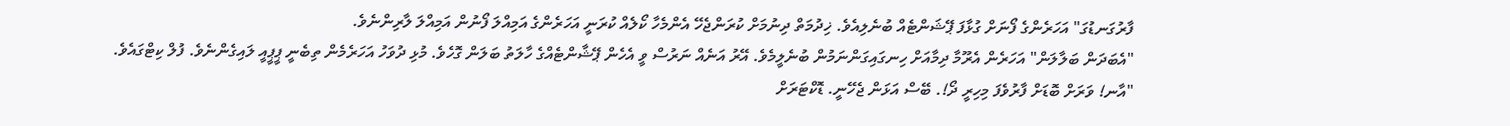ފާރުގަނޑުގަ" އަހަރެންގެ ފޯނަށް ގުޅާފަ ޕޭޝަންޓެއް ބުނެލިއެވެ. ޚިދުމަތް ދިނުމަށް ކުރަންޖެހޭ އެންމެހާ ކޯލެއް ކުރަނީ އަހަރެންގެ އަމިއްލަ ފޯނުން އަމިއްލަ ލާރިންނެވެ.
"އެބަދަން ބަލާލަން" އަހަރެން އެރޫމާ ދިމާއަށް ހިނގައިގަންނަމުން ބުނެލީމެވެ. އޭރު އަނެއް ނަރުސް ވީ އެހެން ޕޭޝާންޓެއްގެ ހާލަތު ބަލަން ގޮހެވެ. މުޅި ދުވަހު އަހަރެމެން ތިބެނީ ޕީޕީއީ ލައިގެންނެވެ. ފުލް ކިޓްގައެވެ.
"އާނ! ވަރަށް ބޮޑަށް ފާރުވެފަ މިހިރީ ދޯ!. ބޭސް އަޅަން ޖެހޭނީ. ޑޮކްޓަރަށް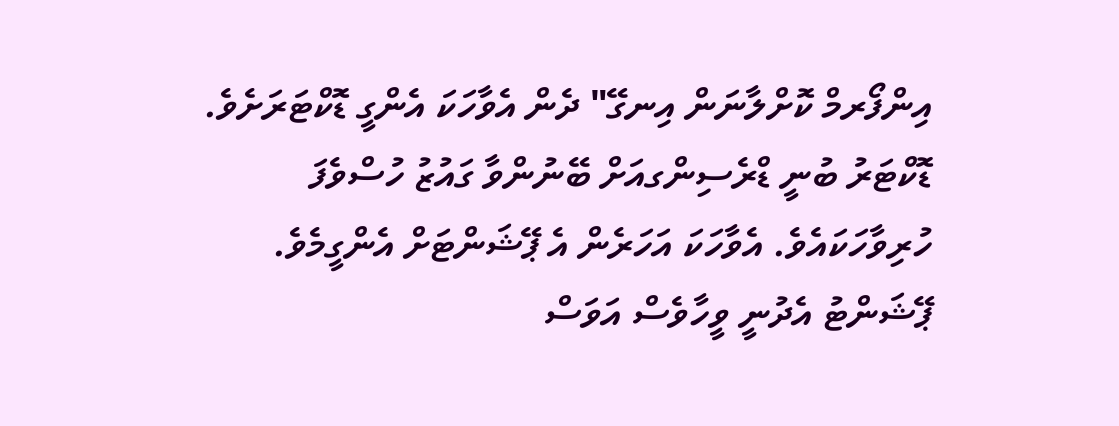އިންފޯރމް ކޮށްލާނަން އިނގޭ" ދެން އެވާހަކަ އެންގީ ޑޮކްޓަރަށެވެ. ޑޮކްޓަރު ބުނީ ޑްރެސިންގއަށް ބޭނުންވާ ގައުޒު ހުސްވެފަ ހުރިވާހަކައެވެ. އެވާހަކަ އަހަރެން އެ ޕޭޝަންޓަށް އެންގީމެވެ. ޕޭޝަންޓު އެދުނީ ވީހާވެސް އަވަސް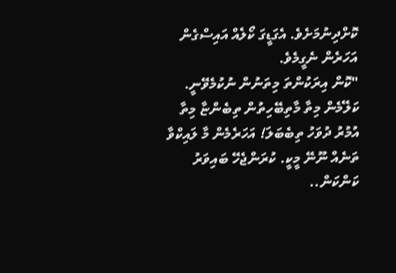ކޮށްދިނުމަށެވެ. އެގަޑީގަ ކޯލެއް އައިސްގެން އަހަރެން ނެގީމެވެ.
"ކޮން އިރަކުންތަ މިތަނުން ނުކުމެވޭނީ. ކަލޭމެން މިތާ މާތިބޭހިތުން ތިބެންޏާ މިތާ އުމުރު ދުވަހު ތިބެބަލަ! އަހަރެމެން މާ ލައިކްވާ ތަނެއް ނޫނޭ މީކީ. ކުރަންޖެހޭ ބައިވަރު ކަންކަން..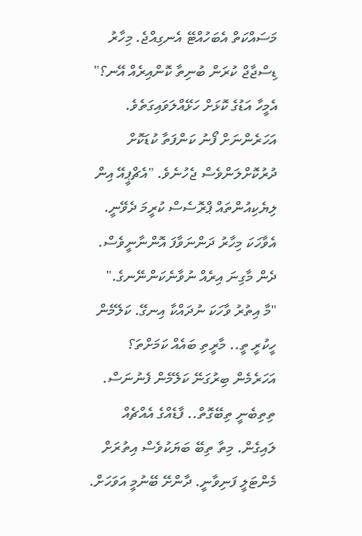މަސައްކަތް އެބަހުއްޓޭ އެނގިއްޖެ. މިހާރު ޑިސްޖާޖް ކުރަން ބުނިތާ ކޮންއިރެއް އޭނ؟" އެމީހާ އަޑުގެ ކޮޅަށް ހަޅޭއްލަވައިގަތެވެ.
އަހަރެންނަށް ފޯނު ކަންފަތާ ކުޑަކޮށް ދުރުކޮށްލަންވެސް ޖެހުނެވެ. "އެޗްޕީއޭ އިން ލިޔެކިއުންތައް ޕްރޮސެސް ކުރީމަ ދެވޭނީ. އެވާހަކަ މިހާރު ދަންނަވާފަ އޮންނާނީވެސް. ދެން މާގިނަ އިރެއް ނުވާނެކަންނޭނގެ."
"މާ އިތުރު ވާހަކަ ނުދައްކާ އިނގޭ. ކަލޭމެން ހީކުރީ ތީ.. މާރީތި ބައެއް ކަމަށްތަ؟ އަހަރެމެން ބިރުގަނޭ ކަލޭމެން ފެނުނަސް. ތިތިބެނީ ތިބޭގޮތް.. ފާޑެއްގެ އެއްޗެއް ލައިގެން. މިތާ ތިބޭ ބަޔަކުވެސް އިތުރަށް މެންޓަލީ ފަނިވާނީ. ދާންށޭ ބޭނުމީ އަވަހަށް.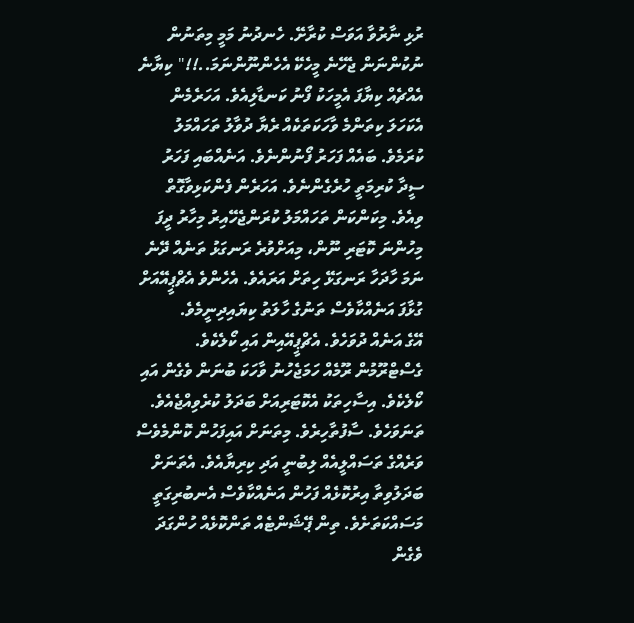ރުޅި ނާރުވާ އަވަސް ކުރާށޭ. ހެނދުނު މަމީ މިތަނުން ނުކުންނަން ޖެހޭނެ މީހެކޭ އެހެންނޫންނަމަ..!!" ކިޔާނެ އެއްޗެއް ކިޔާފަ އެމީހަކު ފޯނު ކަނޑާލިއެވެ. އަހަރެމެން އެކަހަލަ ކިތަންމެ ވާހަކަތަކެއް ރެޔާ ދުވާލު ތަހައްމަލު ކުރަމެވެ. ބައެއް ފަހަރު ފޯނުންނެވެ. އަނެއްބައި ފަހަރު ސީދާ ކުރިމަތީ ހުރެގެންނެވެ. އަހަރެން ފެންކަޅިވާގޮތް ވިއެވެ. މިކަންކަން ތަހައްމަލު ކުރަންޖެހޭއިރު މިހާރު ދީފަ މިހުންނަ ކޮޓަރި ނޫން، މިއަށްވުރެ ރަނގަޅު ތަނެއް ދޭނެ ނަމަ ހާދަހާ ރަނގަޅޭ ހިތަށް އަރައެވެ. އެހެންވެ އެޗްޕީއޭއަށް ގުޅާފަ އަނެއްކާވެސް ތަނުގެ ހާލަތު ކިޔައިދިނީމެވެ.
އޭގެ އަނެއް ދުވަހެވެ. އެޗްޕީއޭއިން އައި ކޯލެކެވެ. ގެސްޓްރޫމުން ރޫމެއް ހަމަޖެހުނު ވާހަކަ ބުނަން ވެގެން އައި ކޯލެކެވެ. އިސާހިތަކު އެކޮޓަރިއަށް ބަދަލު ކުރެވިއްޖެއެވެ. ތަނަވަހެވެ. ސާފުތާހިރެވެ. މިތަނަށް އައިފަހުން ކޮންމެވެސް ވަރެއްގެ ތަސައްލީއެއް ލިބުނީ އަދި ކިރިޔާއެވެ. އެތަނަށް ބަދަލުވިތާ އިރުކޮޅެއް ފަހުން އަނެއްކާވެސް އެނބުރިގަތީ މަސައްކަތަށެވެ. ތިން ޕޭޝަންޓެއް ތަންކޮޅެއް ހުންގަދަ ވެގެން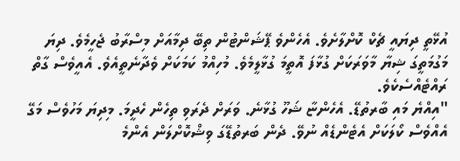އުޅޭތީ ދިޔައީ ޗެކް ކޮށްލާށެވެ. އެހެންވެ ޕޭޝަންޓުން ތިބޭ ދިމާއަށް މިސްރާބު ޖެހީމެވެ. ދިޔަ މަގުމަތީގަ ޝިޔާ މާވަރަކަށް ގުޅާފަ އޮތީމަ ގުޅާލީމެވެ. މުހިއްމު ކަމަކަށް ވެދާނެތީއެވެ. އެއީވެސް ގާތް ރައްޓެއްސެކެވެ.
"އިއްޔެ މައި ބާރތުޑޭ. އެހެންޏާ ޝަހޫ ގުޅާނެ. ވަރަށް ދެރަވި ތިހެން ހެދީމަ. މިދިޔަ މަހުވެސް މަގޭ އެއްވެސް ކޯލަކަށް އެޓެންޑެއް ނުވޭ. ދެން ބަރތުޑޭގަ ވިޝްކޮށްލަން އެންމެ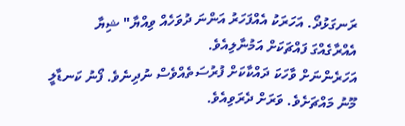ރަނގަޅުދޯ. އަހަރަކު އެއްފަހަރު އަންނަ ދުވަހެއް ވިއްޔާ" ޝިޔާ އެއްރާގެއްގަ ފައްޗަކަށް އަމުނާލިއެވެ.
އަހަރެންނަށް ވާހަކަ ދައްކާކަށް ފުރުސަތެއްވެސް ނުދިނެވެ. ފޯނު ކަނޑާލީ މޫނު މައްޗަށެވެ. ވަރަށް ދެރަވިއެވެ.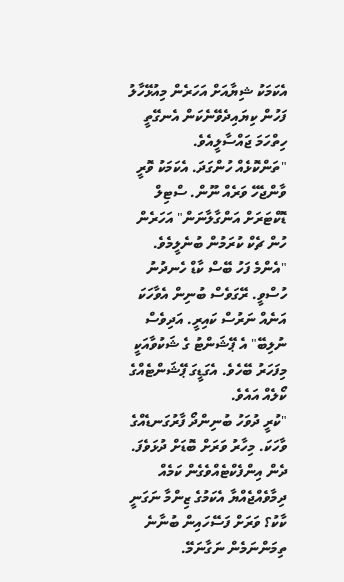އެކަމަކު ޝިޔާއަށް އަހަރެން މިއުޅޭހާލު ފަހުން ކިޔައިދެވޭނެކަން އެނގޭތީ ހިތްހަމަ ޖައްސާލީއެވެ.
"ތަންކޮޅެއް ހުންގަދަ. އެކަމަކު ވޮރީ ވާންޖެހޭ ވަރެއް ނޫން. ސްޓިލް ޑޮކްޓަރަށް އަންގާލާނަން" އަހަރެން ހުން ޗެކް ކުރަމުން ބުނެލީމެވެ.
"އެންމެ ފަހު ބޭސް ކާޑް ހެނދުނު ހުސްވީ. ރޭގަވެސް ބުނިން އެވާހަކަ އަނެއް ނަރުސް ކައިރީ. އަދިވެސް ނުލިބޭ" އެ ޕޭޝަންޓު ގެ ޝަކުވާއަކީ މިފަހަރު ބޭހެވެ. އެގަޑީގަ ޕޭޝަންޓެއްގެ ކޯލެއް އައެވެ.
"ކުރީ ދުވަހު ބުނިންދޯ ފާރުގަނޑެއްގެ ވާހަކަ. މިހާރު ވަރަށް ބޮޑަށް ދުޅަވެފަ. ދެން އިންފެކްޓެއްވެގެން ކަމެއް ދިމާވެއްޖެއްޔާ އެކަމުގެ ޒިންމާ ނަގަނީ ކާކު؟ ވަރަށް ފަސޭހައިން ބުނާނެ ތިމަންނަމެން ނަގާނަމޭ.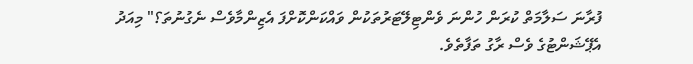ފުރާނަ ސަލާމަތް ކުރަން ހުންނަ ވެންޓިލޭޓަރުތަކުން ވައްކަންކޮށްފަ އެޒިންމާވެސް ނެގުނުތަ؟" މިއަދު އެޕޭޝަންޓުގެ ވެސް ރާގު ތަފާތެވެ.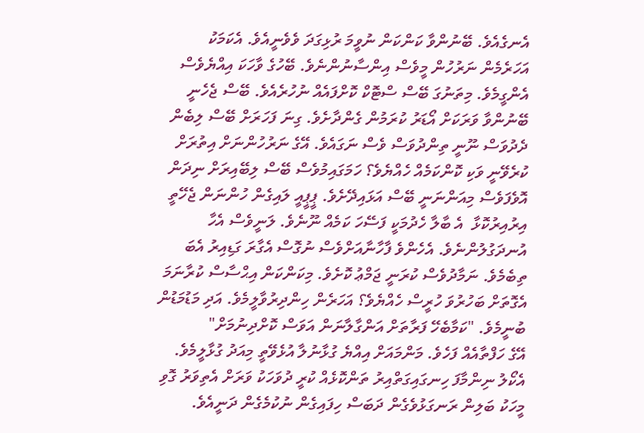އެނގެއެވެ. ބޭނުންވާ ކަންކަން ނުވީމަ ރުޅިގަދަ ވެވެނީއެވެ. އެކަމަކު އަހަރެމެން ނަރުހުން މީވެސް އިންސާނުންނެވެ. ބޭހުގެ ވާހަކަ އިއްޔެވެސް އެންގީމެވެ. މިތަނުގަ ބޭސް ސްޓޮކް ކޮށްފައެއް ނުހުރެއެވެ. ބޭސް ޖެހެނީ ބޭނުންވާ ވަރަކަށް އޯޑަރު ކުރަމުން ގެންދާށެވެ. ގިނަ ފަހަރަށް ބޭސް ލިބެން ދެދުވަސް ނޫނީ ތިންދުވަސް ވެސް ނަގައެވެ. އޭގެ ނަރުހުންނަށް އިތުރަށް ކުރެވޭނީ ވަކި ކޮންކަމެއް ހެއްޔެވެ؟ ހަމަގައިމުވެސް ބޭސް ލިބޭއިރަށް ނިދަން އޮވެފަވެސް މިއަންނަނީ ބޭސް އަޅައިދޭށެވެ. ޕީޕީއީ ލައިގެން ހުންނަން ޖެހޭތީ އިރުއިރުކޮޅާ  އެ ބާލާ ހެދުމަކީ ފަސޭހަ ކަމެއް ނޫނެވެ. ލަނީވެސް އެހާ އުނދަގުލުންނެވެ. އެހެންވެ ފާހާނާއަށްވެސް ނުގޮސް އެގާރަ ގަޑިއިރު އެބަ ތިބެމެވެ. ނަމާދުވެސް ކުރަނީ ޖަމްޢު ކޮށެވެ. މިކަންކަން އިޙްސާސް ކުރާނަމަ އެގޮތަށް ބަހުރުވަ ހުރީސް ހެއްޔެވެ؟ އަހަރެން ހިންދިރުވާލީމެވެ. އަދި މަޑުމަޑުން ބުނީމެވެ. "ކަމާބެހޭ ފަރާތަށް އަންގާލާނަން އަވަސް ކޮށްދިނުމަށް"
އޭގެ ހަފްތާއެއް ފަހެވެ. މަންމައަށް އިއްޔެ ގުޅާނުލާ އުޅެވޭތީ މިއަދު ގުޅާލީމެވެ. އެކޯލު ނިންމާފަ ހިނގައިގަތްއިރު ތަންކޮޅެއް ކުރީ ދުވަހަކު ވަރަށް އެތިވަރު ގޮވި މީހަކު ބަލިން ރަނގަޅުވެގެން ދަބަސް ހިފައިގެން ނުކުމެގެން ދަނީއެވެ.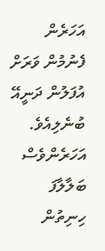އަހަރެން ފެނުމުން ވަރަށް އުފަލުން ދަނީއޭ ބުނެލިއެވެ. އަހަރެންވެސް ބަލާލާފަ ހިނިތުން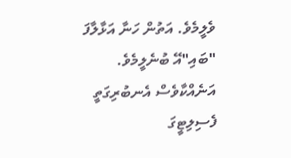ވެލީމެވެ. އަތުން ހަނާ އަޅާލާފަ "ބައި"އޭ ބުނެލީމެވެ. އަނެއްކާވެސް އެނބުރިގަތީ ފެސިލިޓީގަ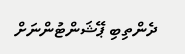ދެންތިބި ޕޭޝަންޓުންނަށް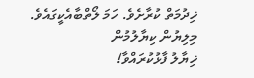ޚިދުމަތް ކުރާށެވެ. ހަމަ ލޯތްބާއެކީގައެވެ.
މިލިޔުން ކިޔާލުމުން
ޚިޔާލު ފާޅުކުރައްވާ!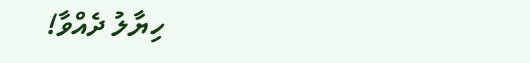ހިޔާލު ދެއްވާ!